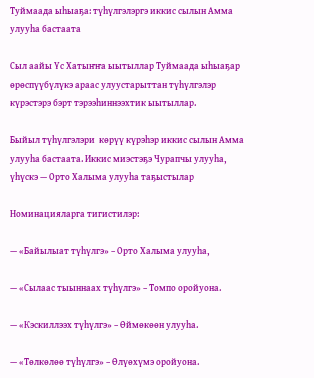Туймаада ыһыаҕа: түһүлгэлэргэ иккис сылын Амма улууһа бастаата

Сыл аайы Үс Хатыҥҥа ыытыллар Туймаада ыһыаҕар өрөспүүбүлүкэ араас улуустарыттан түһүлгэлэр күрэстэрэ бэрт тэрээһиннээхтик ыытыллар.

Быйыл түһүлгэлэри  көрүү күрэһэр иккис сылын Амма улууһа бастаата. Иккис миэстэҕэ Чурапчы улууһа, үһүскэ — Орто Халыма улууһа таҕыстылар

Номинацияларга тигистилэр:

— «Байылыат түһүлгэ» – Орто Халыма улууһа,

— «Сылаас тыыннаах түһүлгэ» – Томпо оройуона.

— «Кэскиллээх түһүлгэ» – Өймөкөөн улууһа.

— «Төлкөлөө түһүлгэ» – Өлүөхүмэ оройуона.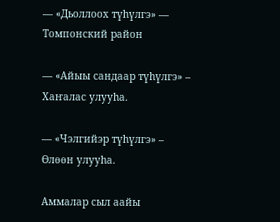— «Дьоллоох түһүлгэ» — Томпонский район

— «Айыы сандаар түһүлгэ» – Хаҥалас улууһа.

— «Чэлгийэр түһүлгэ» – Өлөөн улууһа.

Аммалар сыл аайы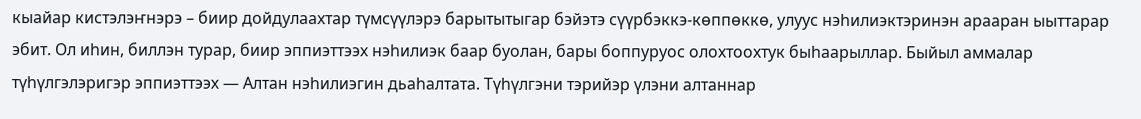кыайар кистэлэҥнэрэ – биир дойдулаахтар түмсүүлэрэ барытытыгар бэйэтэ сүүрбэккэ-көппөккө, улуус нэһилиэктэринэн арааран ыыттарар эбит. Ол иһин, биллэн турар, биир эппиэттээх нэһилиэк баар буолан, бары боппуруос олохтоохтук быһаарыллар. Быйыл аммалар түһүлгэлэригэр эппиэттээх — Алтан нэһилиэгин дьаһалтата. Түһүлгэни тэрийэр үлэни алтаннар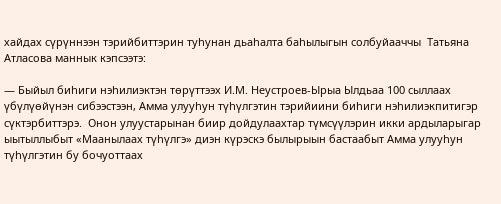хайдах сүрүннээн тэрийбиттэрин туһунан дьаһалта баһылыгын солбуйааччы  Татьяна Атласова маннык кэпсээтэ:

— Быйыл биһиги нэһилиэктэн төрүттээх И.М. Неустроев-Ырыа Ылдьаа 100 сыллаах үбүлүөйүнэн сибээстээн, Амма улууһун түһүлгэтин тэрийиини биһиги нэһилиэкпитигэр сүктэрбиттэрэ.  Онон улуустарынан биир дойдулаахтар түмсүүлэрин икки ардыларыгар ыытыллыбыт «Маанылаах түһүлгэ» диэн күрэскэ былырыын бастаабыт Амма улууһун түһүлгэтин бу бочуоттаах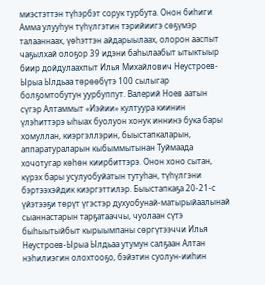миэстэттэн түһэрбэт сорук турбута. Онон биһиги Амма улууһун түһүлгэтин тэрийиигэ сөҕүмэр талааннаах, үөһэттэн айдарыылаах, олорон ааспыт чаҕылхай олоҕор 39 идэни баһылаабыт ытыктыыр биир дойдулаахпыт Илья Михайлович Неустроев-Ырыа Ылдьаа төрөөбүтэ 100 сылыгар болҕомтобутун уурбуппут. Валерий Ноев аатын сүгэр Алтаммыт «Иэйии» култуура киинин үлэһиттэрэ ыһыах буолуон хонук иннинэ бука бары хомуллан, киэргэллэрин, быыстапкаларын, аппаратураларын кыбыммытынан Туймаада хочотугар көһөн киирбиттэрэ. Онон хоно сытан, күрэх бары усулуобуйатын тутуһан, түһүлгэни бэртээхэйдик киэргэттилэр. Быыстапкаҕа 20-21-с үйэтээҕи төрүт үгэстэр духуобунай-матырыйаалынай сыаннастарын тарҕатааччы, чуолаан сүтэ быһыытыйбыт кырыымпаны сөргүтээччи Илья Неустроев-Ырыа Ылдьаа утумун салҕаан Алтан нэһилиэгин олохтооҕо, бэйэтин суолун-ииһин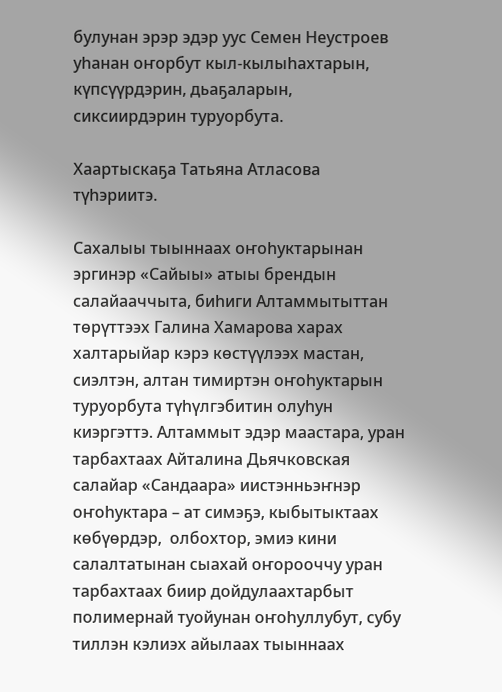булунан эрэр эдэр уус Семен Неустроев уһанан оҥорбут кыл-кылыһахтарын, күпсүүрдэрин, дьаҕаларын, сиксиирдэрин туруорбута.

Хаартыскаҕа Татьяна Атласова түһэриитэ.

Сахалыы тыыннаах оҥоһуктарынан эргинэр «Сайыы» атыы брендын салайааччыта, биһиги Алтаммытыттан төрүттээх Галина Хамарова харах халтарыйар кэрэ көстүүлээх мастан, сиэлтэн, алтан тимиртэн оҥоһуктарын туруорбута түһүлгэбитин олуһун киэргэттэ. Алтаммыт эдэр маастара, уран тарбахтаах Айталина Дьячковская салайар «Сандаара» иистэнньэҥнэр оҥоһуктара – ат симэҕэ, кыбытыктаах көбүөрдэр,  олбохтор, эмиэ кини салалтатынан сыахай оҥорооччу уран тарбахтаах биир дойдулаахтарбыт полимернай туойунан оҥоһуллубут, субу тиллэн кэлиэх айылаах тыыннаах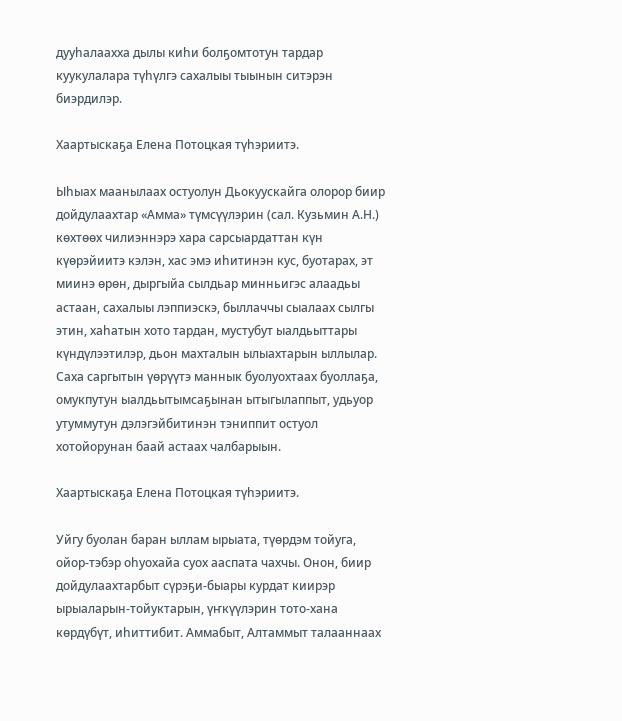дууһалаахха дылы киһи болҕомтотун тардар куукулалара түһүлгэ сахалыы тыынын ситэрэн биэрдилэр.

Хаартыскаҕа Елена Потоцкая түһэриитэ.

Ыһыах маанылаах остуолун Дьокуускайга олорор биир дойдулаахтар «Амма» түмсүүлэрин (сал. Кузьмин А.Н.) көхтөөх чилиэннэрэ хара сарсыардаттан күн күөрэйиитэ кэлэн, хас эмэ иһитинэн кус, буотарах, эт миинэ өрөн, дыргыйа сылдьар минньигэс алаадьы астаан, сахалыы лэппиэскэ, быллаччы сыалаах сылгы этин, хаһатын хото тардан, мустубут ыалдьыттары күндүлээтилэр, дьон махталын ылыахтарын ыллылар. Саха саргытын үөрүүтэ маннык буолуохтаах буоллаҕа, омукпутун ыалдьытымсаҕынан ытыгылаппыт, удьуор утуммутун дэлэгэйбитинэн тэниппит остуол хотойорунан баай астаах чалбарыын.

Хаартыскаҕа Елена Потоцкая түһэриитэ.

Уйгу буолан баран ыллам ырыата, түөрдэм тойуга, ойор-тэбэр оһуохайа суох ааспата чахчы. Онон, биир дойдулаахтарбыт сүрэҕи-быары курдат киирэр ырыаларын-тойуктарын, үҥкүүлэрин тото-хана көрдүбүт, иһиттибит. Аммабыт, Алтаммыт талааннаах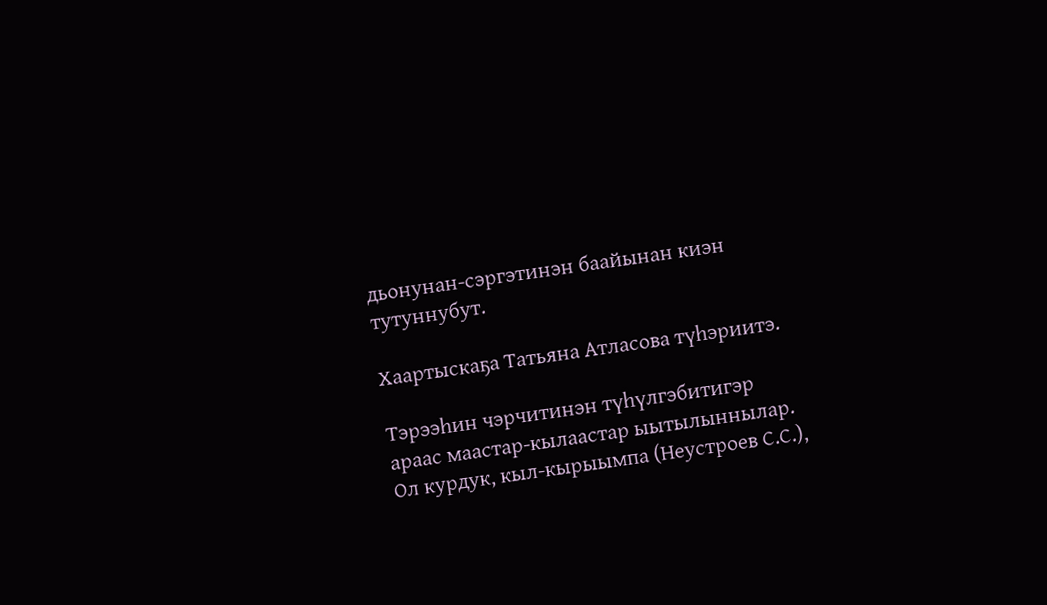дьонунан-сэргэтинэн баайынан киэн тутуннубут.

Хаартыскаҕа Татьяна Атласова түһэриитэ.

Тэрээһин чэрчитинэн түһүлгэбитигэр араас маастар-кылаастар ыытылыннылар. Ол курдук, кыл-кырыымпа (Неустроев С.С.),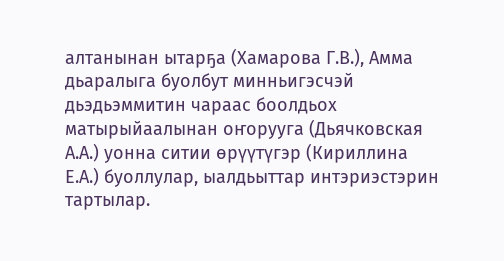алтанынан ытарҕа (Хамарова Г.В.), Амма дьаралыга буолбут минньигэсчэй дьэдьэммитин чараас боолдьох матырыйаалынан оҥорууга (Дьячковская А.А.) уонна ситии өрүүтүгэр (Кириллина Е.А.) буоллулар, ыалдьыттар интэриэстэрин тартылар.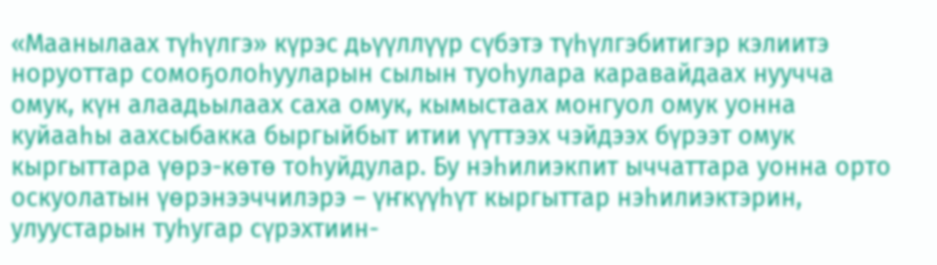«Маанылаах түһүлгэ» күрэс дьүүллүүр сүбэтэ түһүлгэбитигэр кэлиитэ норуоттар сомоҕолоһууларын сылын туоһулара каравайдаах нуучча омук, күн алаадьылаах саха омук, кымыстаах монгуол омук уонна куйааһы аахсыбакка быргыйбыт итии үүттээх чэйдээх бүрээт омук кыргыттара үөрэ-көтө тоһуйдулар. Бу нэһилиэкпит ыччаттара уонна орто оскуолатын үөрэнээччилэрэ – үҥкүүһүт кыргыттар нэһилиэктэрин, улуустарын туһугар сүрэхтиин-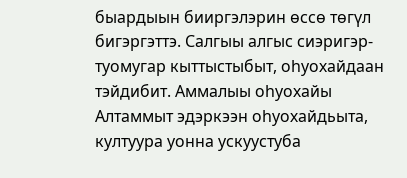быардыын бииргэлэрин өссө төгүл бигэргэттэ. Салгыы алгыс сиэригэр-туомугар кыттыстыбыт, оһуохайдаан тэйдибит. Аммалыы оһуохайы Алтаммыт эдэркээн оһуохайдьыта, култуура уонна ускуустуба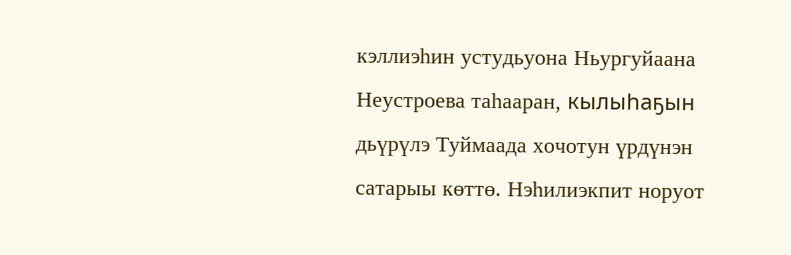кэллиэһин устудьуона Ньургуйаана Неустроева таһааран, кылыһаҕын дьүрүлэ Туймаада хочотун үрдүнэн сатарыы көттө. Нэһилиэкпит норуот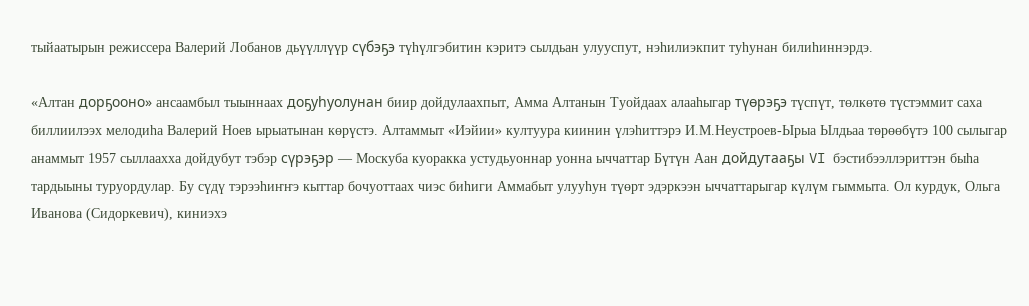тыйаатырын режиссера Валерий Лобанов дьүүллүүр сүбэҕэ түһүлгэбитин кэритэ сылдьан улууспут, нэһилиэкпит туһунан билиһиннэрдэ.

«Алтан дорҕооно» ансаамбыл тыыннаах доҕуһуолунан биир дойдулаахпыт, Амма Алтанын Туойдаах алааһыгар түөрэҕэ түспүт, төлкөтө түстэммит саха биллиилээх мелодиһа Валерий Ноев ырыатынан көрүстэ. Алтаммыт «Иэйии» култуура киинин үлэһиттэрэ И.М.Неустроев-Ырыа Ылдьаа төрөөбүтэ 100 сылыгар анаммыт 1957 сыллаахха дойдубут тэбэр сүрэҕэр — Москуба куоракка устудьуоннар уонна ыччаттар Бүтүн Аан дойдутааҕы VI бэстибээллэриттэн быһа тардыыны туруордулар. Бу сүдү тэрээһиҥҥэ кыттар бочуоттаах чиэс биһиги Аммабыт улууһун түөрт эдэркээн ыччаттарыгар күлүм гыммыта. Ол курдук, Ольга Иванова (Сидоркевич), киниэхэ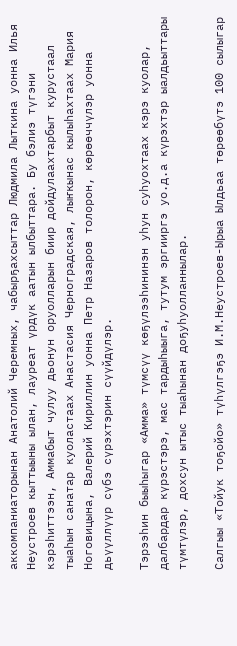аккомпаниаторынан Анатолий Черемных, чабырҕахсыттар Людмила Лыткина уонна Илья Неустроев кыттыыны ылан, лауреат үрдүк аатын ылбыттара. Бу бэлиэ түгэни кэрэһиттээн, Аммабыт чулуу дьонун оруолларын биир дойдулаахтарбыт курустаал тыаһын санатар куоластаах Анастасия Черноградская, лыҥкынас кылыһахтаах Мария Ноговицына, Валерий Кириллин уонна Петр Назаров толорон, көрөөччүлэр уонна дьүүллүүр сүбэ сүрэхтэрин сүүйдүлэр.

Тэрээһин быыһыгар «Амма» түмсүү көҕүлээһининэн уһун суһуохтаах кэрэ куолар, далбардар күрэстэрэ, мас тардыһыыга, тутум эргииргэ уо.д.а күрэхтэр ыалдьыттары түмтүлэр, дохсун ытыс тыаһынан доҕуһуолланнылар.

Салгыы «Тойук тоҕойо» түһүлгэҕэ И.М.Неустроев-Ырыа Ылдьаа төрөөбүтэ 100 сылыгар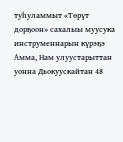туһуламмыт «Төрүт дорҕоон» сахалыы муусука инструменнарын күрэҕэ Амма, Нам улуустарыттан уонна Дьокуускайтан 48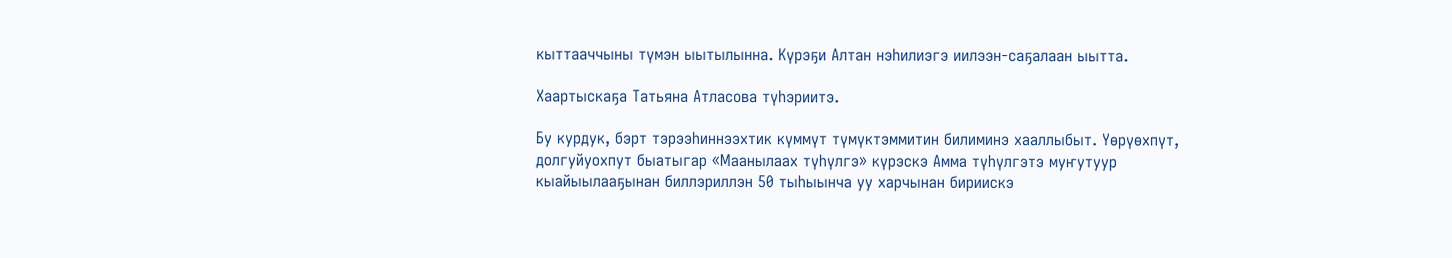кыттааччыны түмэн ыытылынна. Күрэҕи Алтан нэһилиэгэ иилээн-саҕалаан ыытта.

Хаартыскаҕа Татьяна Атласова түһэриитэ.

Бу курдук, бэрт тэрээһиннээхтик күммүт түмүктэммитин билиминэ хааллыбыт. Үөрүөхпүт, долгуйуохпут быатыгар «Маанылаах түһүлгэ» күрэскэ Амма түһүлгэтэ муҥутуур кыайыылааҕынан биллэриллэн 50 тыһыынча уу харчынан бириискэ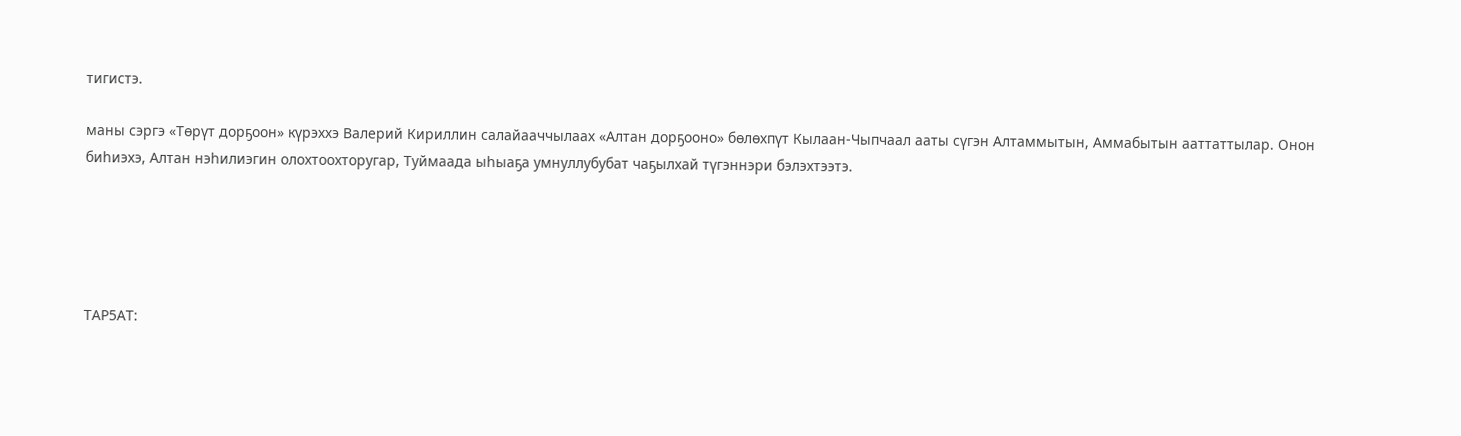тигистэ.

маны сэргэ «Төрүт дорҕоон» күрэххэ Валерий Кириллин салайааччылаах «Алтан дорҕооно» бөлөхпүт Кылаан-Чыпчаал ааты сүгэн Алтаммытын, Аммабытын ааттаттылар. Онон биһиэхэ, Алтан нэһилиэгин олохтоохторугар, Туймаада ыһыаҕа умнуллубубат чаҕылхай түгэннэри бэлэхтээтэ.





ТАР5АТ: